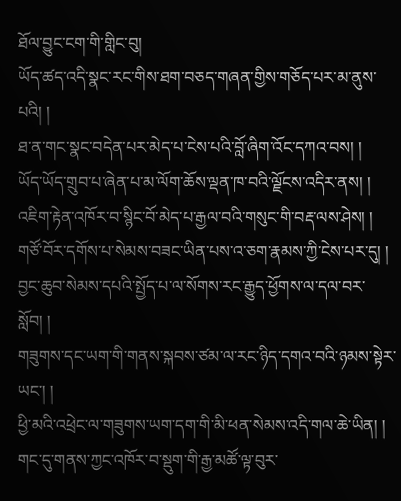ཐོལ་བྱུང་ངག་གི་གླིང་བུ།
ཡོད་ཚད་འདི་སྣང་རང་གིས་ཐག་བཅད་གཞན་གྱིས་གཅོད་པར་མ་ནུས་པའི། །
ཐ་ན་གང་སྣང་བདེན་པར་མེད་པ་ངེས་པའི་བློ་ཞིག་འོང་དཀའ་བས། །
ཡོད་ཡོད་གྲུབ་པ་ཞེན་པ་མ་ལོག་ཆོས་ལྡན་ཁ་བའི་ལྗོངས་འདིར་ནས། །
འཇིག་རྟེན་འཁོར་བ་སྙིང་བོ་མེད་པ་རྒྱལ་བའི་གསུང་གི་བརྡ་ལས་ཤེས། །
གཙོ་བོར་དགོས་པ་སེམས་བཟང་ཡིན་པས་འ་ཅག་རྣམས་ཀྱི་ངེས་པར་དུ། །
བྱང་ཆུབ་སེམས་དཔའི་སྤྱོད་པ་ལ་སོགས་རང་རྒྱུད་ཕྱོགས་ལ་དལ་བར་སློབ། །
གཟུགས་དང་ཡག་གི་གནས་སྐབས་ཙམ་ལ་རང་ཉིད་དགའ་བའི་ཉམས་སྟེར་ཡང་། །
ཕྱི་མའི་འཕྲེང་ལ་གཟུགས་ཡག་དག་གི་མི་ཕན་སེམས་འདི་གལ་ཆེ་ཡིན། །
གང་དུ་གནས་ཀྱང་འཁོར་བ་སྡུག་གི་རྒྱ་མཚོ་ལྟ་བུར་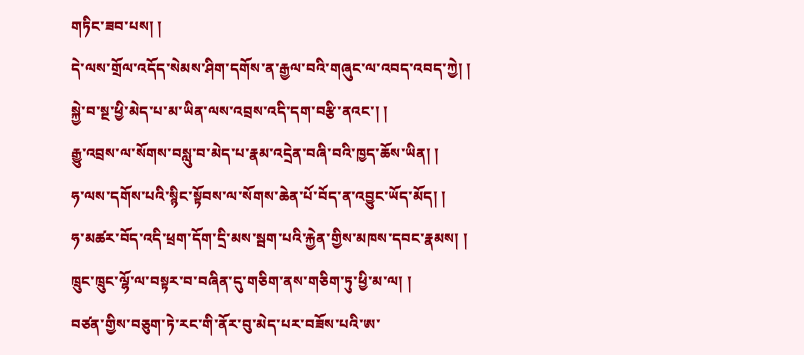གཏིང་ཟབ་པས། །
དེ་ལས་གྲོལ་འདོད་སེམས་ཤིག་དགོས་ན་རྒྱལ་བའི་གཞུང་ལ་འབད་འབད་ཀྱེ། །
སྐྱེ་བ་སྔ་ཕྱི་མེད་པ་མ་ཡིན་ལས་འབྲས་འདི་དག་བརྩི་ནའང་། །
རྒྱུ་འབྲས་ལ་སོགས་བསླུ་བ་མེད་པ་རྣམ་འདྲེན་བཞི་བའི་ཁྱད་ཆོས་ཡིན། །
ཧ་ལས་དགོས་པའི་སྙིང་སྟོབས་ལ་སོགས་ཆེན་པོ་བོད་ན་འབྱུང་ཡོད་མོད། །
ཧ་མཚར་བོད་འདི་ཕྲག་དོག་དྲི་མས་སྦག་པའི་རྐྱེན་གྱིས་མཁས་དབང་རྣམས། །
ཁྲུང་ཁྲུང་ལྷོ་ལ་བསྟར་བ་བཞིན་དུ་གཅིག་ནས་གཅིག་ཏུ་ཕྱི་མ་ལ། །
བཙན་གྱིས་བཅུག་ཏེ་རང་གི་ནོར་བུ་མེད་པར་བཟོས་པའི་ཨ་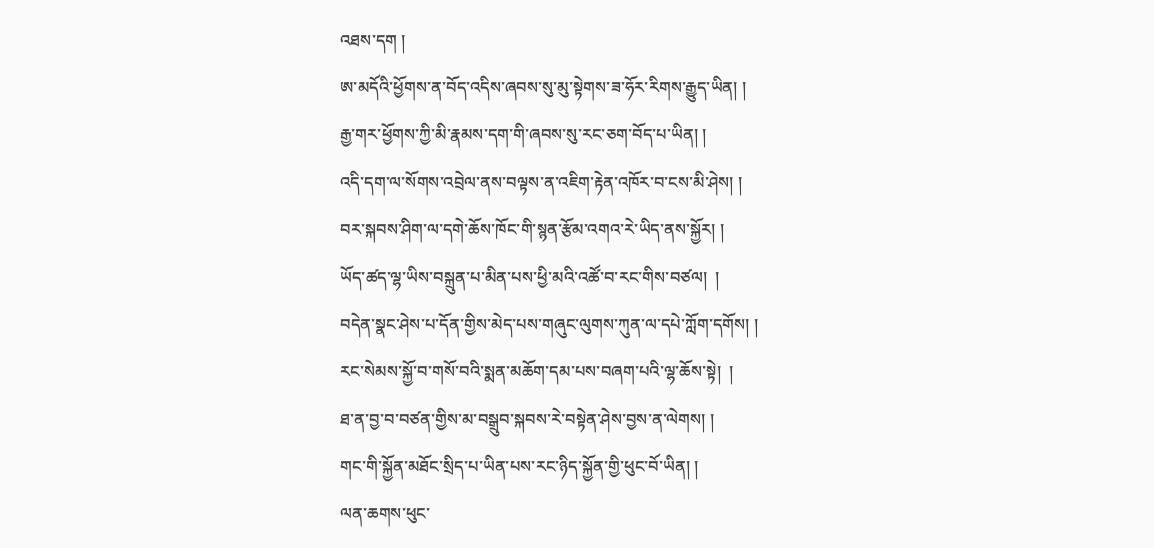འཐས་དག །
ཨ་མདོའི་ཕྱོགས་ན་བོད་འདིས་ཞབས་སུ་མུ་སྟེགས་ཟ་ཧོར་རིགས་རྒྱུད་ཡིན། །
རྒྱ་གར་ཕྱོགས་ཀྱི་མི་རྣམས་དག་གི་ཞབས་སུ་རང་ཅག་བོད་པ་ཡིན། །
འདི་དག་ལ་སོགས་འབྲེལ་ནས་བལྟས་ན་འཇིག་རྟེན་འཁོར་བ་ངས་མི་ཤེས། །
བར་སྐབས་ཤིག་ལ་དགེ་ཆོས་ཁོང་གི་སྙན་རྩོམ་འགའ་རེ་ཡིད་ནས་སྐྱོར། །
ཡོད་ཚད་ལྷ་ཡིས་བསྐྲུན་པ་མིན་པས་ཕྱི་མའི་འཚོ་བ་རང་གིས་བཙལ།  །
བདེན་སྣང་ཤེས་པ་དོན་གྱིས་མེད་པས་གཞུང་ལུགས་ཀུན་ལ་དཔེ་ཀློག་དགོས། །
རང་སེམས་སྐྱོ་བ་གསོ་བའི་སྨན་མཆོག་དམ་པས་བཞག་པའི་ལྷ་ཆོས་སྟེ།  །
ཐ་ན་བྱ་བ་བཙན་གྱིས་མ་བསྒྲུབ་སྐབས་རེ་བསྟེན་ཤེས་བྱས་ན་ལེགས། །
གང་གི་སྐྱོན་མཐོང་སྲིད་པ་ཡིན་པས་རང་ཉིད་སྐྱོན་གྱི་ཕུང་བོ་ཡིན། །
ལན་ཆགས་ཕུང་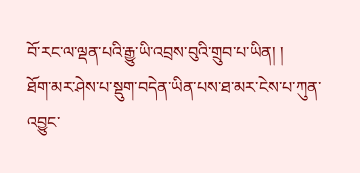བོ་རང་ལ་ལྡན་པའི་རྒྱུ་ཡི་འབྲས་བུའི་གྲུབ་པ་ཡིན། །
ཐོག་མར་ཤེས་པ་སྡུག་བདེན་ཡིན་པས་ཐ་མར་ངེས་པ་ཀུན་འབྱུང་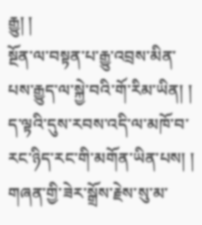རྒྱུ། །
སྔོན་ལ་བསྟན་པ་རྒྱུ་འབྲས་མིན་པས་རྒྱུད་ལ་སྐྱེ་བའི་གོ་རིམ་ཡིན། །
ད་ལྟའི་དུས་རབས་འདི་ལ་མཁོ་བ་རང་ཉིད་རང་གི་མགོན་ཡིན་པས། །
གཞན་གྱི་ཟེར་སྒྲོས་རྗེས་སུ་མ་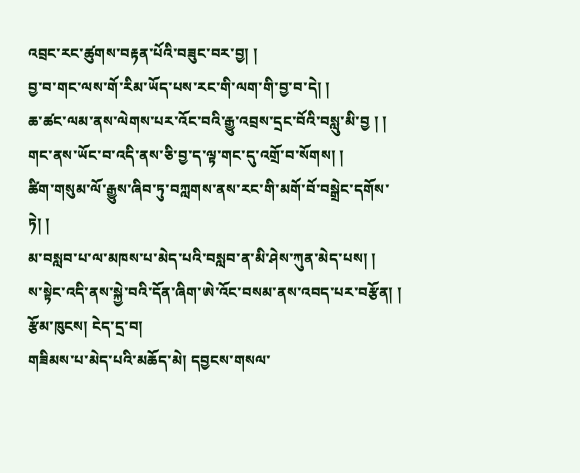འབྲང་རང་ཚུགས་བརྟན་པོའི་བཟུང་བར་བྱ། །
བྱ་བ་གང་ལས་གོ་རིམ་ཡོད་པས་རང་གི་ལག་གི་བྱ་བ་དེ། །
ཆ་ཚང་ལམ་ནས་ལེགས་པར་འོང་བའི་རྒྱུ་འབྲས་དྲང་བོའི་བསླུ་མི་བྱ ། །
གང་ནས་ཡོང་བ་འདི་ནས་ཅི་བྱ་ད་ལྟ་གང་དུ་འགྲོ་བ་སོགས། །
ཚིག་གསུམ་ལོ་རྒྱུས་ཞིབ་ཏུ་བཀླགས་ནས་རང་གི་མགོ་བོ་བསྒྲེང་དགོས་ཏེ། །
མ་བསླབ་པ་ལ་མཁས་པ་མེད་པའི་བསླབ་ན་མི་ཤེས་ཀུན་མེད་པས། །
ས་སྟེང་འདི་ནས་སྐྱེ་བའི་དོན་ཞིག་ཨེ་འོང་བསམ་ནས་འབད་པར་བརྩོན། །
རྩོམ་ཁུངས། ངེད་དྲ་བ།
གཟིམས་པ་མེད་པའི་མཆོད་མེ། དབྱངས་གསལ་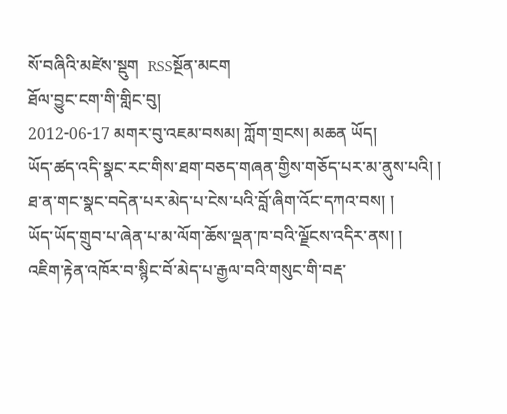སོ་བཞིའི་མཛེས་སྡུག  RSSསྔོན་མངག
ཐོལ་བྱུང་ངག་གི་གླིང་བུ།
2012-06-17 མགར་བུ་འཇམ་བསམ། ཀློག་གྲངས། མཆན ཡོད།
ཡོད་ཚད་འདི་སྣང་རང་གིས་ཐག་བཅད་གཞན་གྱིས་གཅོད་པར་མ་ནུས་པའི། །
ཐ་ན་གང་སྣང་བདེན་པར་མེད་པ་ངེས་པའི་བློ་ཞིག་འོང་དཀའ་བས། །
ཡོད་ཡོད་གྲུབ་པ་ཞེན་པ་མ་ལོག་ཆོས་ལྡན་ཁ་བའི་ལྗོངས་འདིར་ནས། །
འཇིག་རྟེན་འཁོར་བ་སྙིང་བོ་མེད་པ་རྒྱལ་བའི་གསུང་གི་བརྡ་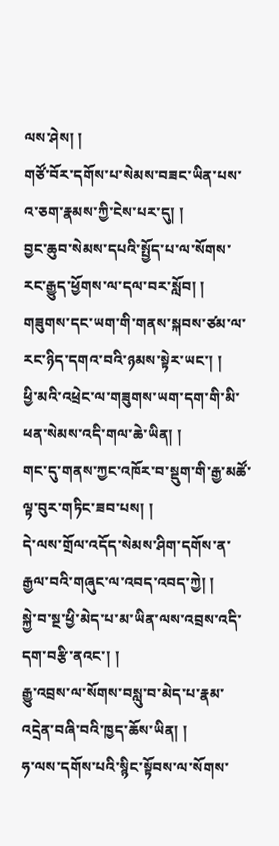ལས་ཤེས། །
གཙོ་བོར་དགོས་པ་སེམས་བཟང་ཡིན་པས་འ་ཅག་རྣམས་ཀྱི་ངེས་པར་དུ། །
བྱང་ཆུབ་སེམས་དཔའི་སྤྱོད་པ་ལ་སོགས་རང་རྒྱུད་ཕྱོགས་ལ་དལ་བར་སློབ། །
གཟུགས་དང་ཡག་གི་གནས་སྐབས་ཙམ་ལ་རང་ཉིད་དགའ་བའི་ཉམས་སྟེར་ཡང་། །
ཕྱི་མའི་འཕྲེང་ལ་གཟུགས་ཡག་དག་གི་མི་ཕན་སེམས་འདི་གལ་ཆེ་ཡིན། །
གང་དུ་གནས་ཀྱང་འཁོར་བ་སྡུག་གི་རྒྱ་མཚོ་ལྟ་བུར་གཏིང་ཟབ་པས། །
དེ་ལས་གྲོལ་འདོད་སེམས་ཤིག་དགོས་ན་རྒྱལ་བའི་གཞུང་ལ་འབད་འབད་ཀྱེ། །
སྐྱེ་བ་སྔ་ཕྱི་མེད་པ་མ་ཡིན་ལས་འབྲས་འདི་དག་བརྩི་ནའང་། །
རྒྱུ་འབྲས་ལ་སོགས་བསླུ་བ་མེད་པ་རྣམ་འདྲེན་བཞི་བའི་ཁྱད་ཆོས་ཡིན། །
ཧ་ལས་དགོས་པའི་སྙིང་སྟོབས་ལ་སོགས་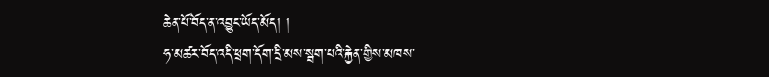ཆེན་པོ་བོད་ན་འབྱུང་ཡོད་མོད། །
ཧ་མཚར་བོད་འདི་ཕྲག་དོག་དྲི་མས་སྦག་པའི་རྐྱེན་གྱིས་མཁས་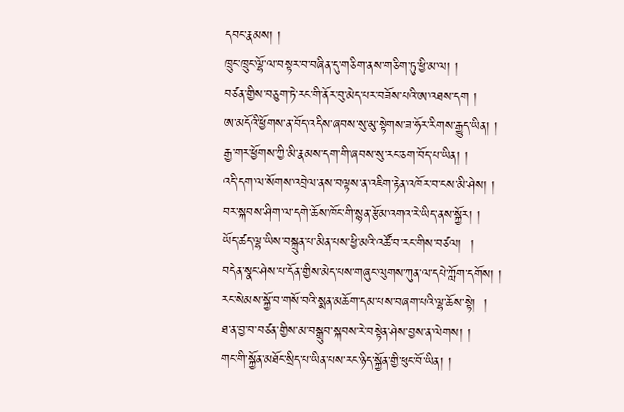དབང་རྣམས། །
ཁྲུང་ཁྲུང་ལྷོ་ལ་བསྟར་བ་བཞིན་དུ་གཅིག་ནས་གཅིག་ཏུ་ཕྱི་མ་ལ། །
བཙན་གྱིས་བཅུག་ཏེ་རང་གི་ནོར་བུ་མེད་པར་བཟོས་པའི་ཨ་འཐས་དག །
ཨ་མདོའི་ཕྱོགས་ན་བོད་འདིས་ཞབས་སུ་མུ་སྟེགས་ཟ་ཧོར་རིགས་རྒྱུད་ཡིན། །
རྒྱ་གར་ཕྱོགས་ཀྱི་མི་རྣམས་དག་གི་ཞབས་སུ་རང་ཅག་བོད་པ་ཡིན། །
འདི་དག་ལ་སོགས་འབྲེལ་ནས་བལྟས་ན་འཇིག་རྟེན་འཁོར་བ་ངས་མི་ཤེས། །
བར་སྐབས་ཤིག་ལ་དགེ་ཆོས་ཁོང་གི་སྙན་རྩོམ་འགའ་རེ་ཡིད་ནས་སྐྱོར། །
ཡོད་ཚད་ལྷ་ཡིས་བསྐྲུན་པ་མིན་པས་ཕྱི་མའི་འཚོ་བ་རང་གིས་བཙལ།  །
བདེན་སྣང་ཤེས་པ་དོན་གྱིས་མེད་པས་གཞུང་ལུགས་ཀུན་ལ་དཔེ་ཀློག་དགོས། །
རང་སེམས་སྐྱོ་བ་གསོ་བའི་སྨན་མཆོག་དམ་པས་བཞག་པའི་ལྷ་ཆོས་སྟེ།  །
ཐ་ན་བྱ་བ་བཙན་གྱིས་མ་བསྒྲུབ་སྐབས་རེ་བསྟེན་ཤེས་བྱས་ན་ལེགས། །
གང་གི་སྐྱོན་མཐོང་སྲིད་པ་ཡིན་པས་རང་ཉིད་སྐྱོན་གྱི་ཕུང་བོ་ཡིན། །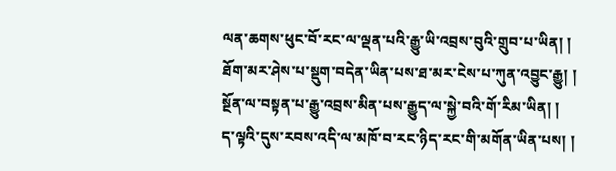ལན་ཆགས་ཕུང་བོ་རང་ལ་ལྡན་པའི་རྒྱུ་ཡི་འབྲས་བུའི་གྲུབ་པ་ཡིན། །
ཐོག་མར་ཤེས་པ་སྡུག་བདེན་ཡིན་པས་ཐ་མར་ངེས་པ་ཀུན་འབྱུང་རྒྱུ། །
སྔོན་ལ་བསྟན་པ་རྒྱུ་འབྲས་མིན་པས་རྒྱུད་ལ་སྐྱེ་བའི་གོ་རིམ་ཡིན། །
ད་ལྟའི་དུས་རབས་འདི་ལ་མཁོ་བ་རང་ཉིད་རང་གི་མགོན་ཡིན་པས། །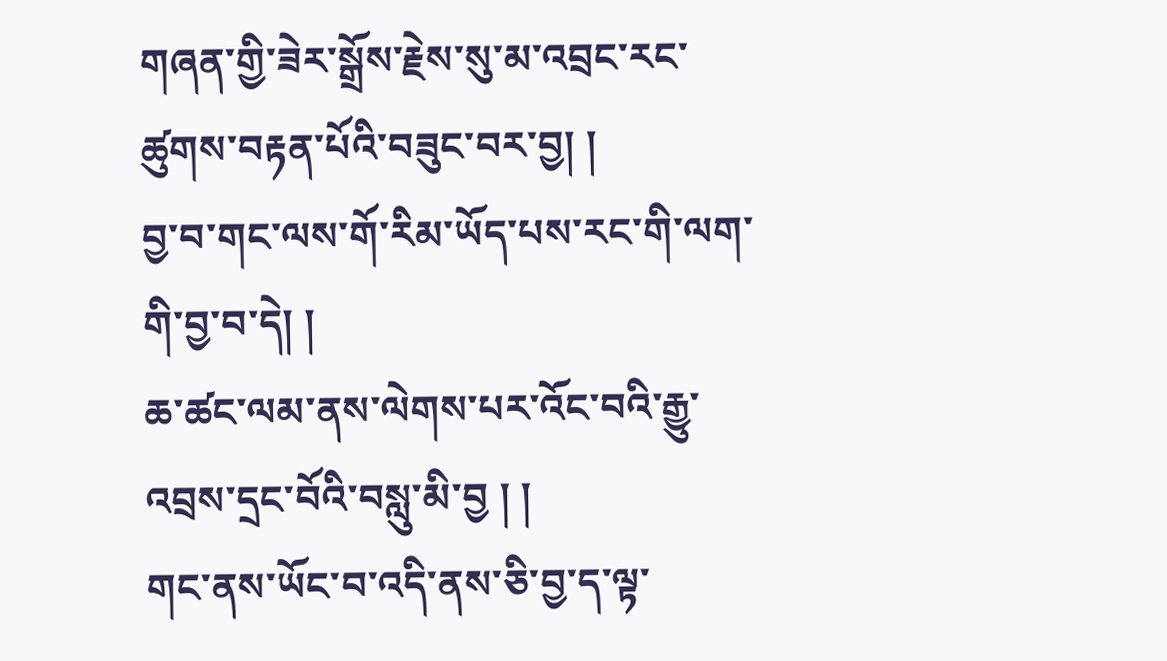གཞན་གྱི་ཟེར་སྒྲོས་རྗེས་སུ་མ་འབྲང་རང་ཚུགས་བརྟན་པོའི་བཟུང་བར་བྱ། །
བྱ་བ་གང་ལས་གོ་རིམ་ཡོད་པས་རང་གི་ལག་གི་བྱ་བ་དེ། །
ཆ་ཚང་ལམ་ནས་ལེགས་པར་འོང་བའི་རྒྱུ་འབྲས་དྲང་བོའི་བསླུ་མི་བྱ ། །
གང་ནས་ཡོང་བ་འདི་ནས་ཅི་བྱ་ད་ལྟ་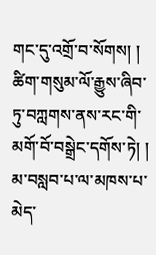གང་དུ་འགྲོ་བ་སོགས། །
ཚིག་གསུམ་ལོ་རྒྱུས་ཞིབ་ཏུ་བཀླགས་ནས་རང་གི་མགོ་བོ་བསྒྲེང་དགོས་ཏེ། །
མ་བསླབ་པ་ལ་མཁས་པ་མེད་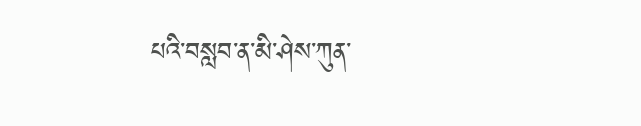པའི་བསླབ་ན་མི་ཤེས་ཀུན་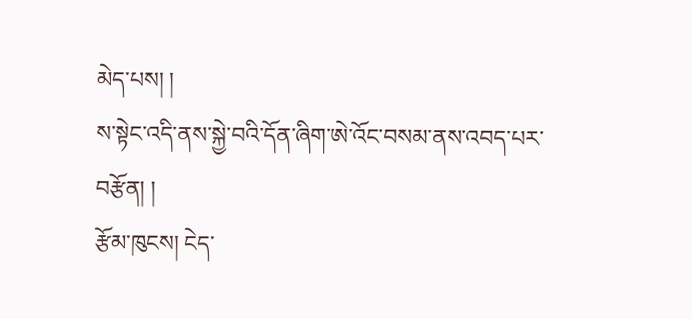མེད་པས། །
ས་སྟེང་འདི་ནས་སྐྱེ་བའི་དོན་ཞིག་ཨེ་འོང་བསམ་ནས་འབད་པར་བརྩོན། །
རྩོམ་ཁུངས། ངེད་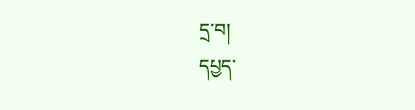དྲ་བ།
དཔྱད་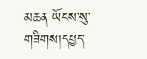མཆན ཡོངས་སུ་གཟིགས།དཔྱད་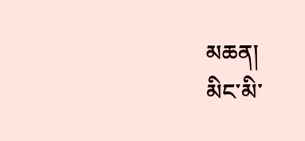མཆན།
མིང་མི་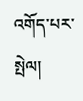འགོད་པར་སྤེལ།